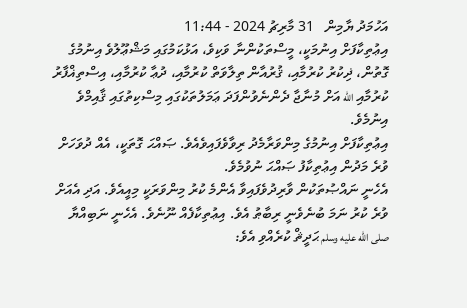އަހުމަދު ޔާމިން   31 މާރިޗު 2024 - 11:44
އިޢުތިކާފަށް އިނުމަކީ، މީސްތަކުންނާ ވަކިވެ، އަޅުކަމުގައި މަޝްޢޫލުވެ އިނުމުގެ ގޮތުން، ޛިކުރު ކުރުމާއި، ޤުރުއާން ތިލާވަތް ކުރުމާއި، ދުޢާ ކުރުމާއި، އިސްތިޣްފާރު ކުރުމާއި الله އަށް މުނާޖާ ދެންނެވުންފަދަ ޢަމަލުތަކުގައި މިސްކިތުގައި ޤާއިމްވެ އިނުމެވެ.
އިޢުތިކާފަށް އިނުމުގެ މިންވަރާމެދު ރިވާވެފައިވެއެވެ. ޞައްޙަ ގޮތަކީ، އެއް ދުވަހަށް ވުރެ މަދުން އިޢުތިކާފު ޞައްޙަ ނުވުމެވެ.
އެހެނީ ނައްޞުތަކުން ވާރިދުވެފައިވާ އެންމެ ކުރު މިންވަރަކީ މިއީއެވެ. އަދި އެއަށް ވުރެ ކުރު ނަމަ ބުނެވެނީ ރިބާޠު އެވެ. އިޢުތިކާފެއް ނޫނެވެ. އެހެނީ ނަބިއްޔާ صلى الله عليه وسلم ޙަދީޘް ކުރެއްވި އެވެ: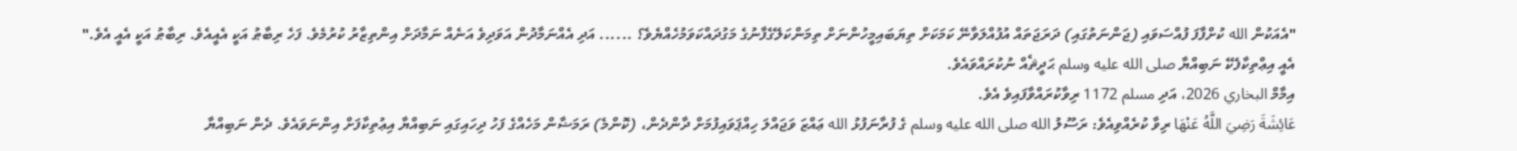"އެއަކުން الله ކުށްފާފަ ފުއްސަވައި (ޖަންނަތުގައި) ދަރަޖަތައް އުފުއްލަވާނޭ ކަމަކަށް ތިޔަބައިމީހުންނަށް ތިމަންކަލޭގެފާނުގެ މަގުދައްކަވަމުހެއްޔެވެ؟ ...... އަދި އެއްނަމާދުން އަވަދިވެ އަނެއް ނަމާދަށް އިންތިޒާރު ކުރުމެވެ. ފަހެ ރިބާޠު އަކީ އެއީއެވެ. ރިބާޠު އަކީ އެއީ އެވެ."
އެއީ އިޢްތިކާފެކޭ ނަބިއްޔާ صلى الله عليه وسلم ޙަދީޘެއް ނުކުރައްވައެވެ.
އިމާމް البخاري 2026، އަދި مسلم 1172 ރިވާކުރައްވާފައިވެ އެވެ.
عَائِشَةَ رَضِيَ اللَّهُ عَنْهَا ރިވާ ކުރެއްވިއެވެ: ރަސޫލު الله صلى الله عليه وسلم ގެ ފުރާނަފުޅު الله ޢައްޒަ ވަޖައްލަ ހިއްޕަވައިފުމަށް ދާންދެން، (ކޮންމެ) ރަމަޟާން މަހެއްގެ ފަހު ދިހައިގައި ނަބިއްޔާ އިޢުތިކާފަށް އިންނަވައެވެ. ދެން ނަބިއްޔާ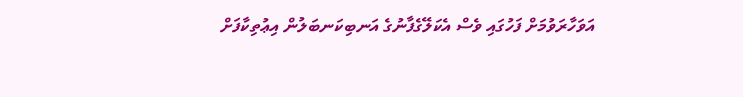އަވަހާރަވުމަށް ފަހުގައި ވެސް އެކަލޭގެފާނުގެ އަނބިކަނބަލުން އިޢުތިކާފަށް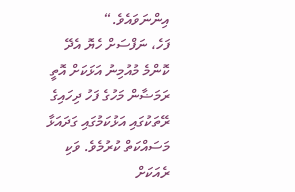އިންނަވައެވެ.“
ފަހެ، ނަފްސަށް ހެޔޮ އެދޭ ކޮންމެ މުއުމިނު އަޅަކަށް އޮތީ ރަމަޟާން މަހުގެ ފަހު ދިހައިގެ ރޭތަކުގައި އަޅުކަމުގައި ގަދައަޅާ މަސައްކަތް ކުރުމެވެ. ވަކި ރެއަކަށް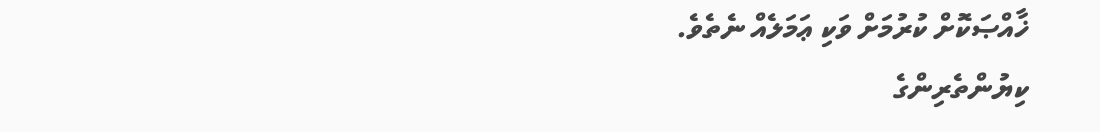ޚާއްޞަކޮށް ކުރުމަށް ވަކި ޢަމަލެއް ނެތެވެ.
ކިޔުންތެރިންގެ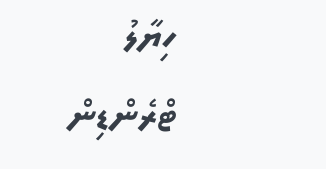ހިޔާލު
ޓްރެންޑިން